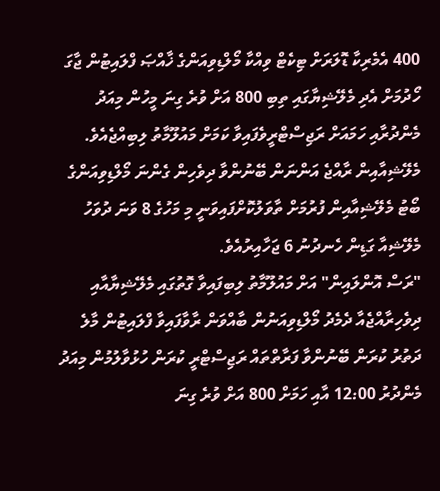400 އެމެރިކާ ޑޮލަރަށް ޓިކެޓް ވިއްކާ މޯލްޑިވިއަންގެ ޚާއްޞަ ފްލައިޓުން ޖާގަ ހޯދުމަށް އެދި މެލޭޝިޔާގައި ތިބި 800 އަށް ވުރެ ގިނަ މީހުން މިއަދު މެންދުރާއި ހަމައަށް ރަޖިސްޓްރީވެފައިވާ ކަމަށް މައުލޫމާތު ލިބިއްޖެއެވެ.
މެލޭޝިއާއިން ރާއްޖެ އަންނަން ބޭނުންވާ ދިވެހިން ގެންނަ މޯލްޑިވިއަންގެ ބޯޓު މެލޭޝިއާއިން ފުރުމަށް ތާވަލުކޮށްފައިވަނީ މި މަހުގެ 8 ވަނަ ދުވަހު މެލޭޝިއާ ގަޑިން ހެނދުނު 6 ޖަހާއިރުއެވެ.
"ރަސް އޮންލައިން" އަށް މައުލޫމާތު ލިބިފައިވާ ގޮތުގައި މެލޭޝިޔާއާއި ދިވެހިރާއްޖެއާ ދެމެދު މޯލްޑިވިއަނުން ބާއްވަން ރާވާފައިވާ ފްލައިޓުން މާލެ ދަތުރު ކުރަން ބޭނުންވާ ފަރާތްތައް ރަޖިސްޓްރީ ކުރަން ހުޅުވާލުމުން މިއަދު މެންދުރު 12:00 އާއި ހަމަށް 800 އަށް ވުރެ ގިނަ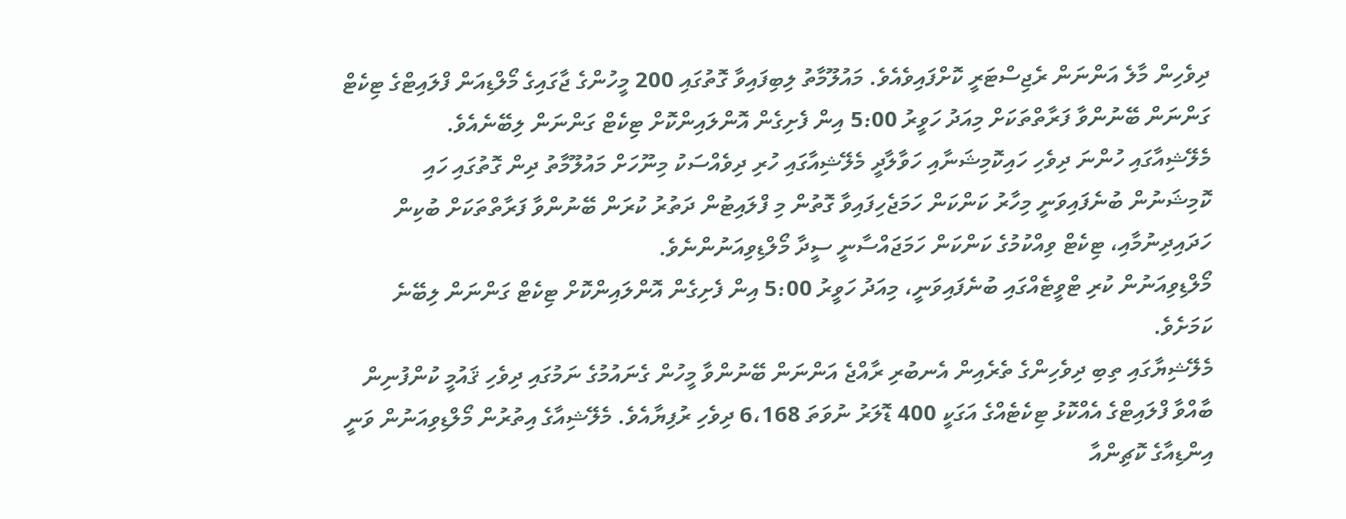ދިވެހިން މާލެ އަންނަން ރެޖިސްޓަރީ ކޮށްފައިވެއެވެ. މައުލޫމާތު ލިބިފައިވާ ގޮތުގައި 200 މީހުންގެ ޖާގައިގެ މޯލްޑިއަން ފްލައިޓްގެ ޓިކެޓް ގަންނަން ބޭނުންވާ ފަރާތްތަކަށް މިއަދު ހަވީރު 5:00 އިން ފެށިގެން އޮންލައިންކޮށް ޓިކެޓް ގަންނަން ލިބޭނެއެވެ.
މެލޭޝިއާގައި ހުންނަ ދިވެހި ހައިކޮމިޝަނާއި ހަވާލާދީ މެލޭޝިއާގައި ހުރި ދިވެއްސަކު މިނޫހަށް މައުލޫމާތު ދިން ގޮތުގައި ހައި ކޮމިޝަނުން ބުނެފައިވަނީ މިހާރު ކަންކަން ހަމަޖެހިފައިވާ ގޮތުން މި ފްލައިޓުން ދަތުރު ކުރަން ބޭނުންވާ ފަރާތްތަކަށް ބުކިން ހަދައިދިނުމާއި، ޓިކެޓް ވިއްކުމުގެ ކަންކަން ހަމަޖައްސާނީ ސީދާ މޯލްޑިވިއަނުންނެވެ.
މޯލްޑިވިއަނުން ކުރި ޓްވީޓެއްގައި ބުނެފައިވަނީ، މިއަދު ހަވީރު 5:00 އިން ފެށިގެން އޮންލައިންކޮށް ޓިކެޓް ގަންނަން ލިބޭނެ ކަމަށެވެ.
މެލޭޝިޔާގައި ތިބި ދިވެހިންގެ ތެރެއިން އެނބުރި ރާއްޖެ އަންނަން ބޭނުންވާ މީހުން ގެނައުމުގެ ނަމުގައި ދިވެހި ޤައުމީ ކުންފުނިން ބާއްވާ ފްލައިޓްގެ އެއްކޮޅު ޓިކެޓެއްގެ އަގަކީ 400 ޑޮލަރު ނުވަތަ 6،168 ދިވެހި ރުފިޔާއެވެ. މެލޭޝިއާގެ އިތުރުން މޯލްޑިވިއަނުން ވަނީ އިންޑިއާގެ ކޮޗިންއާ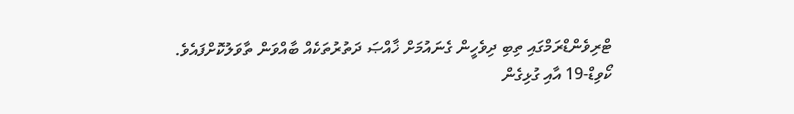ޓްރިވެންޑްރަމްގައި ތިބި ދިވެހީން ގެނައުމަށް ޚާއްޞަ ދަތުރުތަކެއް ބާއްވަން ތާވަލުކޮށްފައެވެ.
ކޯވިޑް-19 އާއި ގުޅިގެން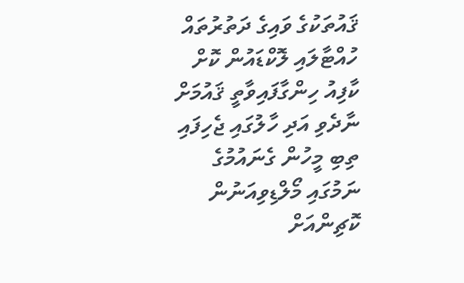ޤައުތަކުގެ ވައިގެ ދަތުރުތައް ހުއްޓާލައި ލޮކްޑައުން ކޮށް ކާފިއު ހިންގާފައިވާތީ ޤައުމަށް ނާދެވި އަދި ހާލުގައި ޖެހިފައި ތިބި މީހުން ގެނައުމުގެ ނަމުގައި މޯލްޑިވިއަނުން ކޮޗިންއަށް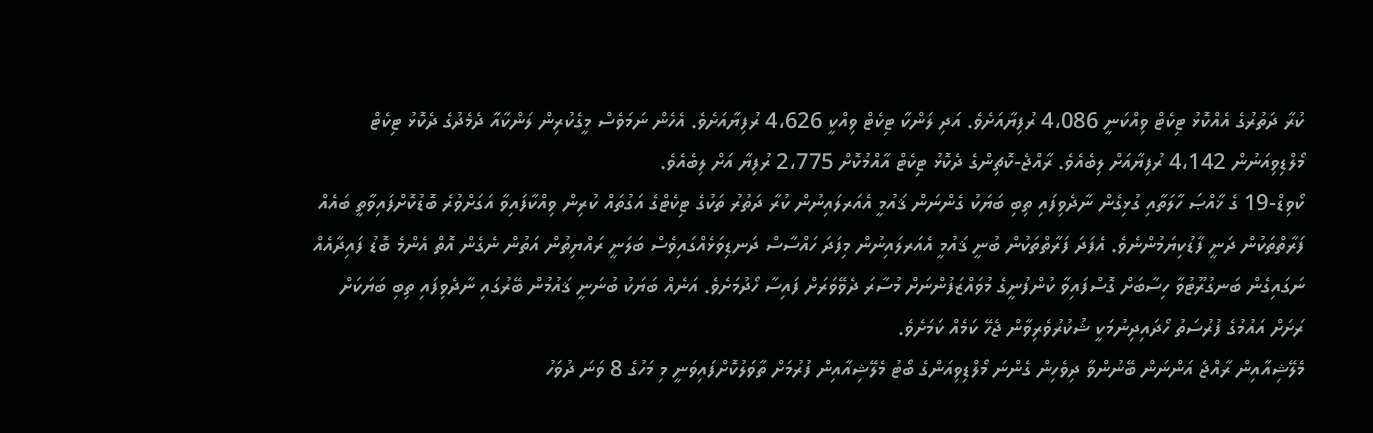ކުރާ ދަތުރުގެ އެއްކޮޅު ޓިކެޓް ވިއްކަނީ 4،086 ރުފިޔާއަށެވެ. އަދި ލަންކާ ޓިކެޓް ވިއްކީ 4،626 ރުފިޔާއަށެވެ. އެހެން ނަމަވެސް މީގެކުރިން ލަންކާއާ ދެމެދުގެ ދެކޮޅު ޓިކެޓް މޯލްޑިވިއަނުން 4،142 ރުފިޔާއަށް ލިބެއެވެ. ރާއްޖެ-ކޮޗިންގެ ދެކޮޅު ޓިކެޓް އާއްމުކޮށް 2،775 ރުފިޔާ އަށް ލިބެއެވެ.
ކޯވިޑް-19 ގެ ޚާއްޞަ ހާލަތާއި ގުޅިގެން ނާދެވިފައި ތިބި ބަޔަކު ގެންނަން ޤައުމީ އެއަރލައިނުން ކުރާ ދަތުރު ތަކުގެ ޓިކެޓްގެ އަގުތައް ކުރިން ވިއްކާފައިވާ އަގަށްވުރެ ބޮޑުކޮށްފައިވާތީ ބައެއް ފަރާތްތަކުން ދަނީ ފާޑުކިޔަމުންނެވެ. އެފަދަ ފަރާތްތަކުން ބުނީ ޤައުމީ އެއަރލައިނުން މިފަދަ ހައްސާސް ދަނޑިވަޅެއްގައިވެސް ބަލަނީ ރައްޔިތުން އަތުން ނެގެން އޮތް އެންމެ ބޮޑު ފައިދާއެއް ނަގައިގެން ބަނގުރޫޓުވާ ހިސާބަށް ގޮސްފައިވާ ކުންފުނީގެ މުވައްޒަފުންނަށް މުސާރަ ދެވޭވަރަށް ފައިސާ ހޯދުމަށެވެ. އަނެއް ބަޔަކު ބުނަނީ ޤައުމުން ބޭރުގައި ނާދެވިފައި ތިބި ބަޔަކަށް ރަށަށް އައުމުގެ ފުރުސަތު ހޯދައިދިނުމަކީ ޝުކުރުވެރިވާން ޖެހޭ ކަމެއް ކަމަށެވެ.
މެލޭޝިއާއިން ރާއްޖެ އަންނަން ބޭނުންވާ ދިވެހިން ގެންނަ މޯލްޑިވިއަންގެ ބޯޓު މެލޭޝިއާއިން ފުރުމަށް ތާވަލުކޮށްފައިވަނީ މި މަހުގެ 8 ވަނަ ދުވަހު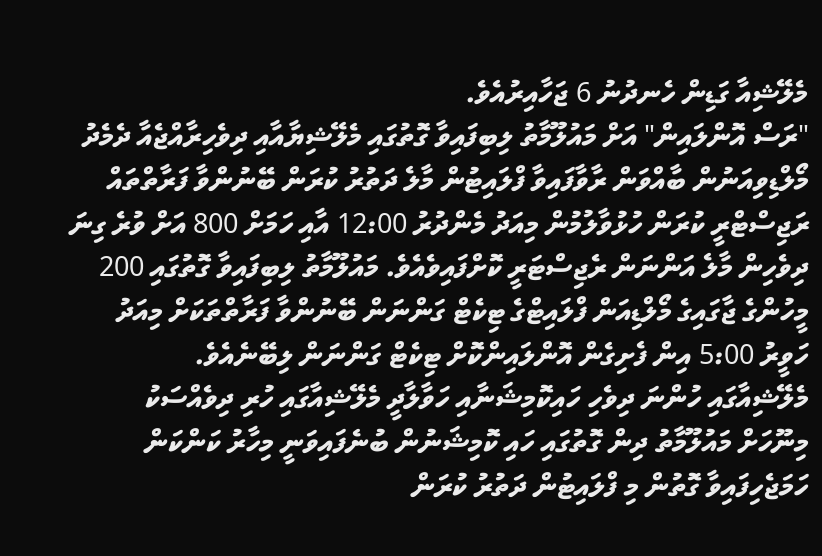މެލޭޝިއާ ގަޑިން ހެނދުނު 6 ޖަހާއިރުއެވެ.
"ރަސް އޮންލައިން" އަށް މައުލޫމާތު ލިބިފައިވާ ގޮތުގައި މެލޭޝިޔާއާއި ދިވެހިރާއްޖެއާ ދެމެދު މޯލްޑިވިއަނުން ބާއްވަން ރާވާފައިވާ ފްލައިޓުން މާލެ ދަތުރު ކުރަން ބޭނުންވާ ފަރާތްތައް ރަޖިސްޓްރީ ކުރަން ހުޅުވާލުމުން މިއަދު މެންދުރު 12:00 އާއި ހަމަށް 800 އަށް ވުރެ ގިނަ ދިވެހިން މާލެ އަންނަން ރެޖިސްޓަރީ ކޮށްފައިވެއެވެ. މައުލޫމާތު ލިބިފައިވާ ގޮތުގައި 200 މީހުންގެ ޖާގައިގެ މޯލްޑިއަން ފްލައިޓްގެ ޓިކެޓް ގަންނަން ބޭނުންވާ ފަރާތްތަކަށް މިއަދު ހަވީރު 5:00 އިން ފެށިގެން އޮންލައިންކޮށް ޓިކެޓް ގަންނަން ލިބޭނެއެވެ.
މެލޭޝިއާގައި ހުންނަ ދިވެހި ހައިކޮމިޝަނާއި ހަވާލާދީ މެލޭޝިއާގައި ހުރި ދިވެއްސަކު މިނޫހަށް މައުލޫމާތު ދިން ގޮތުގައި ހައި ކޮމިޝަނުން ބުނެފައިވަނީ މިހާރު ކަންކަން ހަމަޖެހިފައިވާ ގޮތުން މި ފްލައިޓުން ދަތުރު ކުރަން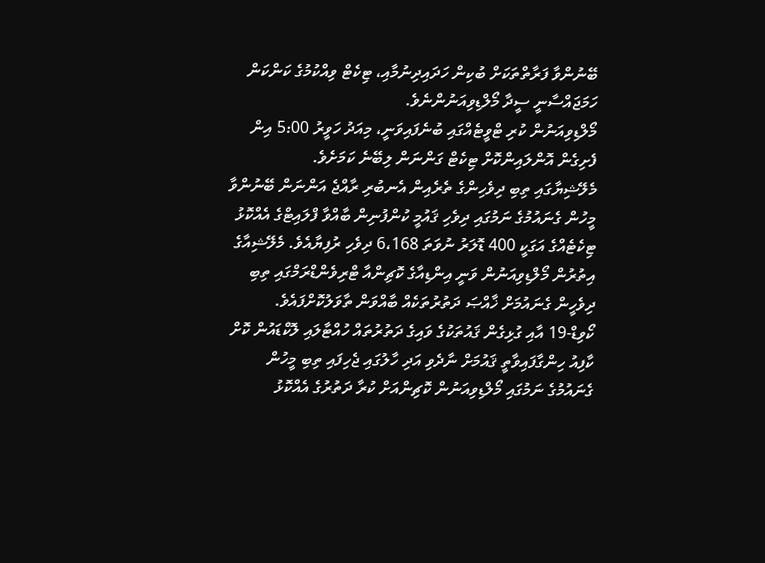ބޭނުންވާ ފަރާތްތަކަށް ބުކިން ހަދައިދިނުމާއި، ޓިކެޓް ވިއްކުމުގެ ކަންކަން ހަމަޖައްސާނީ ސީދާ މޯލްޑިވިއަނުންނެވެ.
މޯލްޑިވިއަނުން ކުރި ޓްވީޓެއްގައި ބުނެފައިވަނީ، މިއަދު ހަވީރު 5:00 އިން ފެށިގެން އޮންލައިންކޮށް ޓިކެޓް ގަންނަން ލިބޭނެ ކަމަށެވެ.
މެލޭޝިޔާގައި ތިބި ދިވެހިންގެ ތެރެއިން އެނބުރި ރާއްޖެ އަންނަން ބޭނުންވާ މީހުން ގެނައުމުގެ ނަމުގައި ދިވެހި ޤައުމީ ކުންފުނިން ބާއްވާ ފްލައިޓްގެ އެއްކޮޅު ޓިކެޓެއްގެ އަގަކީ 400 ޑޮލަރު ނުވަތަ 6،168 ދިވެހި ރުފިޔާއެވެ. މެލޭޝިއާގެ އިތުރުން މޯލްޑިވިއަނުން ވަނީ އިންޑިއާގެ ކޮޗިންއާ ޓްރިވެންޑްރަމްގައި ތިބި ދިވެހީން ގެނައުމަށް ޚާއްޞަ ދަތުރުތަކެއް ބާއްވަން ތާވަލުކޮށްފައެވެ.
ކޯވިޑް-19 އާއި ގުޅިގެން ޤައުތަކުގެ ވައިގެ ދަތުރުތައް ހުއްޓާލައި ލޮކްޑައުން ކޮށް ކާފިއު ހިންގާފައިވާތީ ޤައުމަށް ނާދެވި އަދި ހާލުގައި ޖެހިފައި ތިބި މީހުން ގެނައުމުގެ ނަމުގައި މޯލްޑިވިއަނުން ކޮޗިންއަށް ކުރާ ދަތުރުގެ އެއްކޮޅު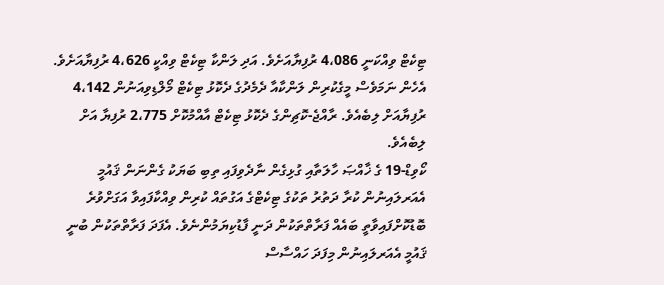ޓިކެޓް ވިއްކަނީ 4،086 ރުފިޔާއަށެވެ. އަދި ލަންކާ ޓިކެޓް ވިއްކީ 4،626 ރުފިޔާއަށެވެ. އެހެން ނަމަވެސް މީގެކުރިން ލަންކާއާ ދެމެދުގެ ދެކޮޅު ޓިކެޓް މޯލްޑިވިއަނުން 4،142 ރުފިޔާއަށް ލިބެއެވެ. ރާއްޖެ-ކޮޗިންގެ ދެކޮޅު ޓިކެޓް އާއްމުކޮށް 2،775 ރުފިޔާ އަށް ލިބެއެވެ.
ކޯވިޑް-19 ގެ ޚާއްޞަ ހާލަތާއި ގުޅިގެން ނާދެވިފައި ތިބި ބަޔަކު ގެންނަން ޤައުމީ އެއަރލައިނުން ކުރާ ދަތުރު ތަކުގެ ޓިކެޓްގެ އަގުތައް ކުރިން ވިއްކާފައިވާ އަގަށްވުރެ ބޮޑުކޮށްފައިވާތީ ބައެއް ފަރާތްތަކުން ދަނީ ފާޑުކިޔަމުންނެވެ. އެފަދަ ފަރާތްތަކުން ބުނީ ޤައުމީ އެއަރލައިނުން މިފަދަ ހައްސާސް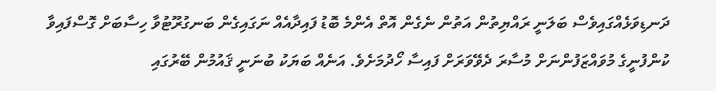ދަނޑިވަޅެއްގައިވެސް ބަލަނީ ރައްޔިތުން އަތުން ނެގެން އޮތް އެންމެ ބޮޑު ފައިދާއެއް ނަގައިގެން ބަނގުރޫޓުވާ ހިސާބަށް ގޮސްފައިވާ ކުންފުނީގެ މުވައްޒަފުންނަށް މުސާރަ ދެވޭވަރަށް ފައިސާ ހޯދުމަށެވެ. އަނެއް ބަޔަކު ބުނަނީ ޤައުމުން ބޭރުގައި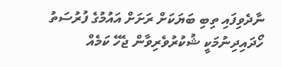ނާދެވިފައި ތިބި ބަޔަކަށް ރަށަށް އައުމުގެ ފުރުސަތު ހޯދައިދިނުމަކީ ޝުކުރުވެރިވާން ޖެހޭ ކަމެއް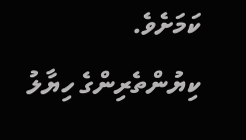ކަމަށެވެ.
ކިޔުންތެރިންގެ ހިޔާލު